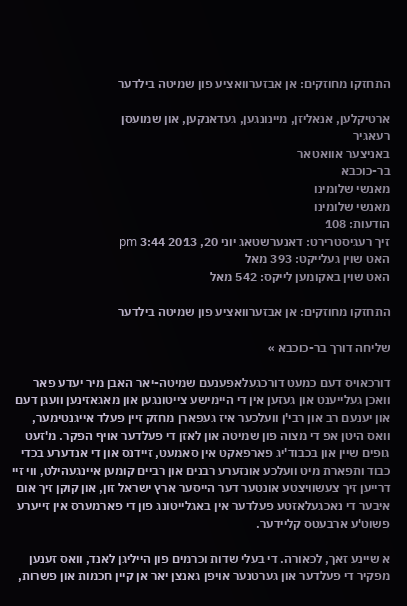התחזקו מחוזקים: אן אבזערוואציע פון שמיטה בילדער

ארטיקלען, אנאליזן, מיינונגען, געדאנקען, און שמועסן
רעאגיר
באניצער אוואטאר
בר-כוכבא
מאנשי שלומינו
מאנשי שלומינו
הודעות: 108
זיך רעגיסטרירט: דאנערשטאג יוני 20, 2013 3:44 pm
האט שוין געלייקט: 393 מאל
האט שוין באקומען לייקס: 542 מאל

התחזקו מחוזקים: אן אבזערוואציע פון שמיטה בילדער

שליחה דורך בר-כוכבא »

דורכאויס דעם כמעט דורכגעלאפענעם שמיטה-יאר האבן מיר יעדע פאר וואכן געלייענט און געזען אין די היימישע צייטונגען און מאגאזינען וועגן דעם און יענעם רב און רבי'ן וועלכער איז געפארן מחזק זיין פעלד אייגנטימער, וואס היטן אפ די מצוה פון שמיטה און לאזן די פעלדער אויף הפקר. מ'זעט גופים שיין און בכבוד'יג פארפאקט אין סאמעט, זיידנס און די אנדערע בכדי כבוד ותפארת מיט וועלכע אונזערע רבנים און רביים קומען איינגעהילט, ווי זיי דרייען זיך צעשוויצטע אונטער דער הייסער ארץ ישראל זון, און קוקן זיך אום איבער די נאכגעלאזטע פעלדער אין באגלייטונג פון די פארמערס אין זייערע פשוט'ע ארבעטס קליידער.

א שיינע זאך, לכאורה. די בעלי שדות וכרמים פון הייליגן לאנד, וואס זענען מפקיר די פעלדער און גערטנער אויפן גאנצן יאר אן קיין חכמות און פשרות,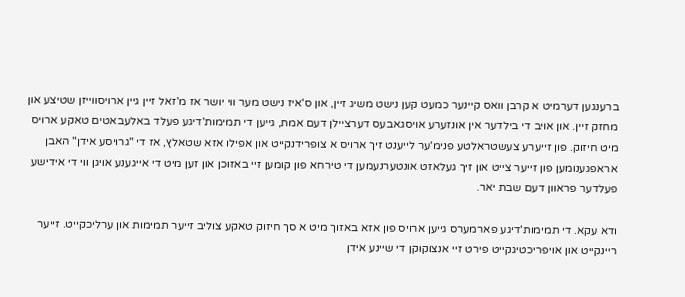ברענגען דערמיט א קרבן וואס קיינער כמעט קען נישט משיג זיין, און ס'איז נישט מער ווי יושר אז מ'זאל זיין גיין ארויסווייזן שטיצע און מחזק זיין. און אויב די בילדער אין אונזערע אויסגאבעס דערציילן דעם אמת, גייען די תמימות'דיגע פעלד באלעבאטים טאקע ארויס מיט חיזוק. פון זייערע צעשטראלטע פנימ'ער לייענט זיך ארויס א צופרידנקייט און אפילו אזא שטאלץ, אז די "גרויסע אידן" האבן אראפגענומען פון זייער צייט און זיך געלאזט אונטערנעמען די טירחא פון קומען זיי באזוכן און זען מיט די אייגענע אויגן ווי די אידישע פעלדער פראוון דעם שבת יאר.

ודא עקא. די תמימות'דיגע פארמערס גייען ארויס פון אזא באזוך מיט א סך חיזוק טאקע צוליב זייער תמימות און ערליכקייט. זייער ריינקייט און אויפריכטיגקייט פירט זיי אנצוקוקן די שיינע אידן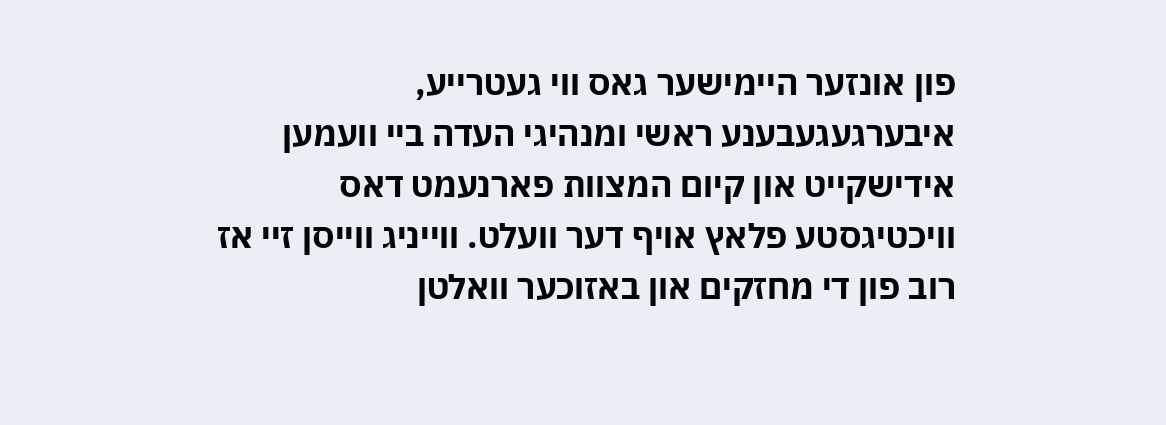פון אונזער היימישער גאס ווי געטרייע, איבערגעגעבענע ראשי ומנהיגי העדה ביי וועמען אידישקייט און קיום המצוות פארנעמט דאס וויכטיגסטע פלאץ אויף דער וועלט. ווייניג ווייסן זיי אז רוב פון די מחזקים און באזוכער וואלטן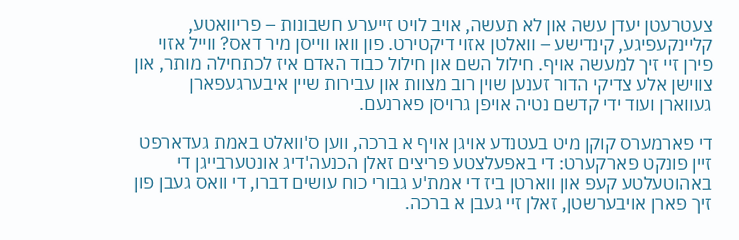צעטרעטן יעדן עשה און לא תעשה, אויב לויט זייערע חשבונות – פריוואטע, קליינקעפיגע, קינדישע – וואלטן אזוי דיקטירט. פון וואו ווייסן מיר דאס? ווייל אזוי פירן זיי זיך למעשה אויף. חילול השם און חילול כבוד האדם איז לכתחילה מותר, און צווישן אלע צדיקי הדור זענען שוין רוב מצוות און עבירות שיין איבערגעפארן געווארן ועוד ידי קדשם נטיה אויפן גרויסן פארנעם.

די פארמערס קוקן מיט בעטנדע אויגן אויף א ברכה, ווען ס'וואלט באמת געדארפט זיין פונקט פארקערט: די באפעלצטע פריצים זאלן הכנעה'דיג אונטערבייגן די באהוטעלטע קעפ און ווארטן ביז די אמת'ע גבורי כוח עושים דברו, די וואס געבן פון זיך פארן אויבערשטן, זאלן זיי געבן א ברכה.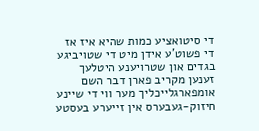די סיטואציע כמות שהיא איז אז די פשוט'ע אידן מיט די שטויביגע בגדים און שטרויענע היטלעך זענען מקריב פארן דבר השם אומפארגלייכליך מער ווי די שיינע חיזוק-געבערס אין זייערע בעסטע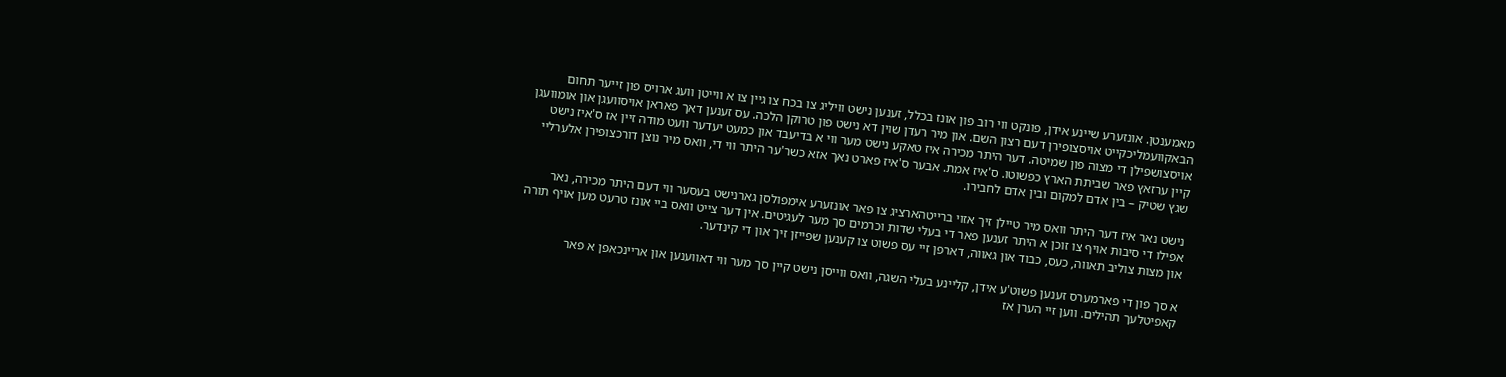מאמענטן. אונזערע שיינע אידן, פונקט ווי רוב פון אונז בכלל, זענען נישט וויליג צו בכח צו גיין צו א ווייטן וועג ארויס פון זייער תחום הבאקוועמליכקייט אויסצופירן דעם רצון השם. און מיר רעדן שוין דא נישט פון טרוקן הלכה. עס זענען דאך פאראן אויסוועגן און אומוועגן אויסצושפילן די מצוה פון שמיטה. דער היתר מכירה איז טאקע נישט מער ווי א בדיעבד און כמעט יעדער וועט מודה זיין אז ס'איז נישט קיין ערזאץ פאר שביתת הארץ כפשוטו. ס'איז אמת. אבער ס'איז פארט נאך אזא כשר'ער היתר ווי די, וואס מיר נוצן דורכצופירן אלערליי שגץ שטיק – בין אדם למקום ובין אדם לחבירו.

נישט נאר איז דער היתר וואס מיר טיילן זיך אזוי ברייטהארציג צו פאר אונזערע אימפולסן גארנישט בעסער ווי דעם היתר מכירה, נאר אפילו די סיבות אויף צו זוכן א היתר זענען פאר די בעלי שדות וכרמים סך מער לעגיטים. אין דער צייט וואס ביי אונז טרעט מען אויף תורה און מצות צוליב תאווה, כעס, כבוד און גאווה, דארפן זיי עס פשוט צו קענען שפייזן זיך און די קינדער.

א סך פון די פארמערס זענען פשוט'ע אידן, קליינע בעלי השגה, וואס ווייסן נישט קיין סך מער ווי דאווענען און אריינכאפן א פאר קאפיטלעך תהילים. ווען זיי הערן אז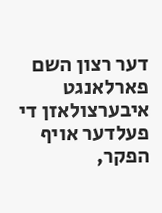דער רצון השם פארלאנגט איבערצולאזן די פעלדער אויף הפקר,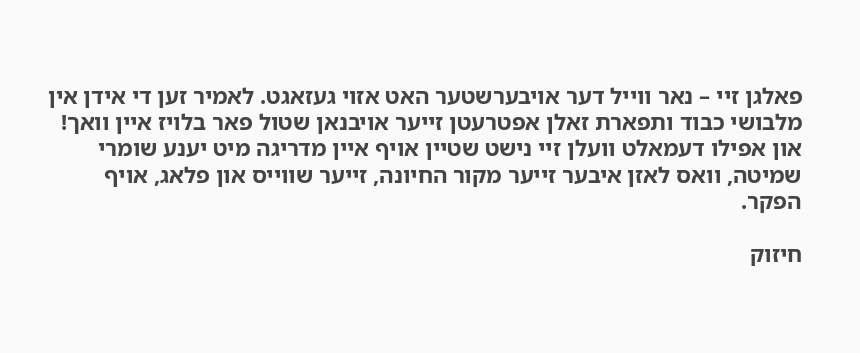פאלגן זיי – נאר ווייל דער אויבערשטער האט אזוי געזאגט. לאמיר זען די אידן אין מלבושי כבוד ותפארת זאלן אפטרעטן זייער אויבנאן שטול פאר בלויז איין וואך! און אפילו דעמאלט וועלן זיי נישט שטיין אויף איין מדריגה מיט יענע שומרי שמיטה, וואס לאזן איבער זייער מקור החיונה, זייער שווייס און פלאג, אויף הפקר.

חיזוק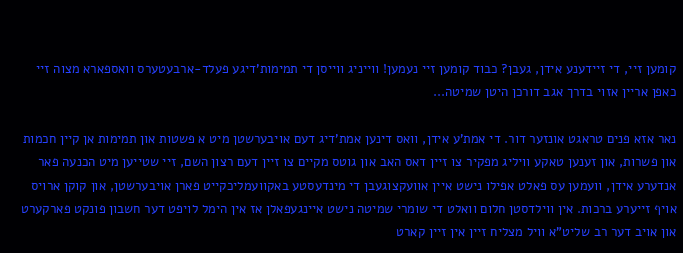קומען זיי, די זיידענע אידן, געבן? כבוד קומען זיי נעמען! ווייניג ווייסן די תמימות'דיגע פעלד-ארבעטערס וואספארא מצוה זיי כאפן אריין אזוי בדרך אגב דורכן היטן שמיטה...

נאר אזא פנים טראגט אונזער דור. די אמת'ע אידן, וואס דינען אמת'דיג דעם אויבערשטן מיט א פשטות און תמימות אן קיין חכמות און פשרות, און זענען טאקע וויליג מפקיר צו זיין דאס האב און גוטס מקיים צו זיין דעם רצון השם, זיי שטייען מיט הכנעה פאר אנדערע אידן, וועמען עס פאלט אפילו נישט איין אוועקצוגעבן די מינדעסטע באקוועמליכקייט פארן אויבערשטן, און קוקן ארויס אויף זייערע ברכות. אין ווילדסטן חלום וואלט די שומרי שמיטה נישט איינגעפאלן אז אין הימל לויפט דער חשבון פונקט פארקערט און אויב דער רב שליט"א וויל מצליח זיין אין זיין קארט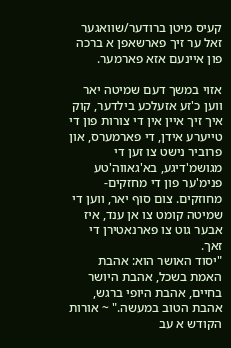קעיס מיטן ברודער/שוואגער זאל ער זיך פארשאפן א ברכה פון איינעם אזא פארמער.

אזוי במשך דעם שמיטה יאר ווען כ'זע אזעלכע בילדער, קוק איך זיך איין אין די צורות פון די טייערע אידן, די פארמערס, און פרוביר נישט צו זען די מגושמ'דיגע, בא'גאווה'טע פנימ'ער פון די מחזקים-מחוזקים. צום סוף יאר, ווען די שמיטה קומט צו אן ענד, איז אבער גוט צו פארנאטירן די זאך.
"יסוד האושר הוא: אהבת האמת בשכל, אהבת היושר בחיים, אהבת היופי ברגש, אהבת הטוב במעשה." ~ אורות הקודש א עב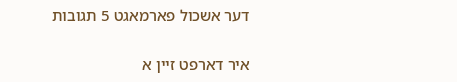דער אשכול פארמאגט 5 תגובות

איר דארפט זיין א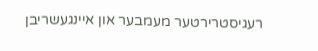רעגיסטרירטער מעמבער און איינגעשריבן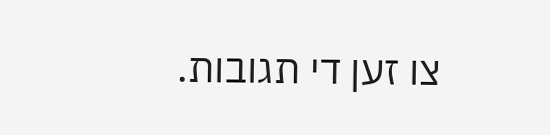צו זען די תגובות.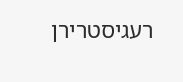רעגיסטרירן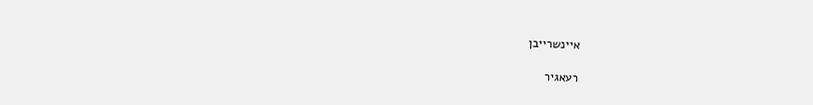איינשרייבן

רעאגיר